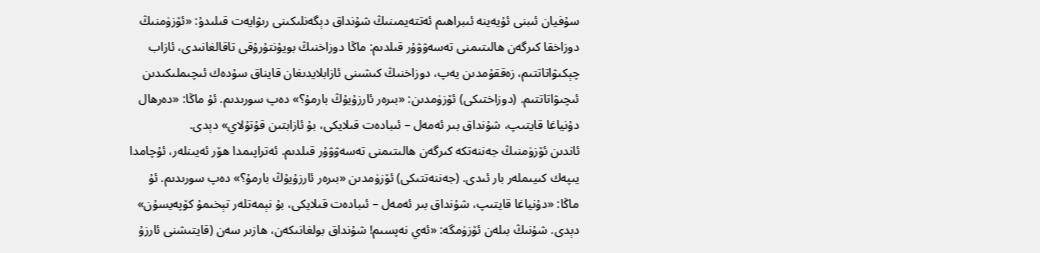سۇفيان ئىبنى ئۇيەينە ئىبراھىم ئەتتەيمىنىڭ شۇنداق دېگەنلىكىنى رىۋايەت قىلىدۇ: «ئۆزۈمنىڭ دوزاخقا كىرگەن ھالىتىمنى تەسەۋۋۇر قىلدىم: ماڭا دوزاخنىڭ بويۇنتۇرۇقى تاقالغانىدى، ئازاب چېكىۋاتاتتىم، زەققۇمدىن يەپ، دوزاخنىڭ كىشىنى ئازابلايدىغان قايناق سۇدەك ئىچىملىكىدىن ئىچىۋاتاتتىم. (دوزاختىكى) ئۆزۈمدىن: «بىرەر ئارزۇيۇڭ بارمۇ؟» دەپ سورىدىم. ئۇ ماڭا: «دەرھال دۇنياغا قايتىپ، شۇنداق بىر ئەمەل – ئىبادەت قىلايكى، بۇ ئازابتىن قۇتۇلاي» دېدى.
ئاندىن ئۆزۈمنىڭ جەننەتكە كىرگەن ھالىتىمنى تەسەۋۋۇر قىلدىم. ئەتراپىمدا ھۆر ئەيىنلەر، ئۇچامدا يىپەك كىيىملەر بار ئىدى. (جەننەتتىكى) ئۆزۈمدىن «بىرەر ئارزۇيۇڭ بارمۇ؟» دەپ سورىدىم. ئۇ ماڭا: «دۇنياغا قايتىپ، شۇنداق بىر ئەمەل – ئىبادەت قىلايكى، بۇ نېمەتلەر تېخىمۇ كۆپەيسۇن» دېدى. شۇنىڭ بىلەن ئۆزۈمگە: «ئەي نەپسىم! شۇنداق بولغانىكەن، ھازىر سەن (قايتىشنى ئارزۇ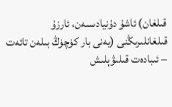قىلغان) ئاشۇ دۇنيادىسەن، ئارزۇ قىلغانلىرىڭنى (يەنى بار كۈچۈڭ بىلەن تائەت – ئىبادەت قىلىۋېلىش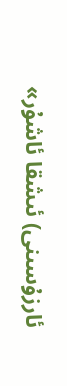ئارزۇسىنى) ئىشقا ئاشۇر»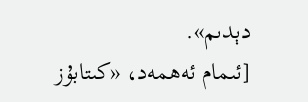دېدىم».
[ئىمام ئەھمەد، «كىتابۇز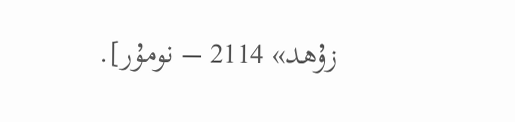زۇھد» 2114 – نومۇر].